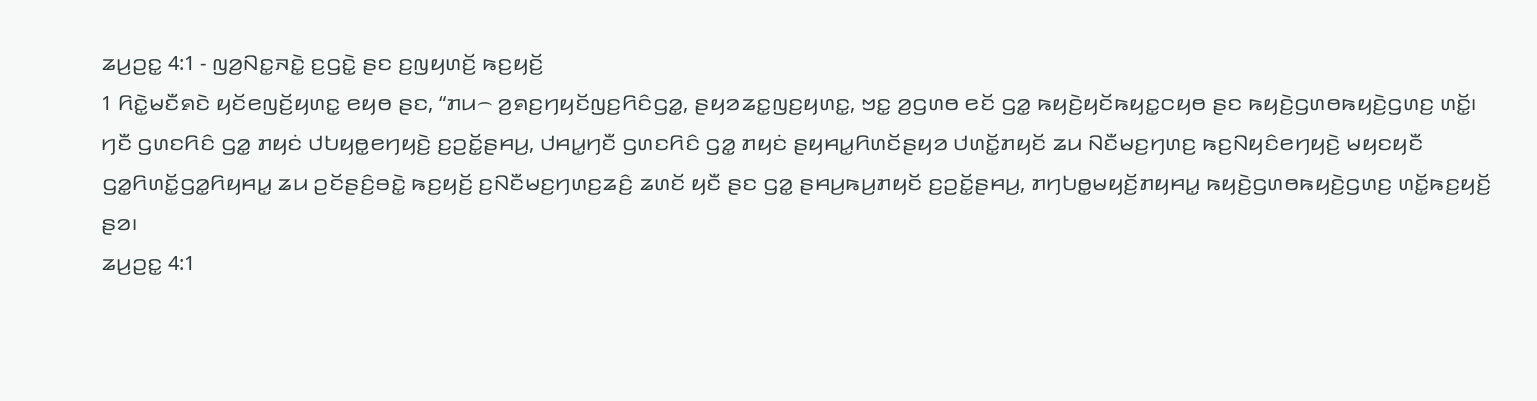ꤘꤣ꤬ꤑꤢ꤭ 4:1 - ꤜꤤ꤬ꤡꤢ꤭ꤏꤢꤧ꤭ ꤢ꤬ꤞꤢꤧ꤭ ꤔꤢ ꤢ꤬ꤜꤟꤛꤢꤩ꤬ ꤒꤢ꤬ꤟꤢꤩ꤬
1 ꤖꤢꤧ꤭ꤗꤢꤪꤎꤢꤧ ꤟꤢꤩꤕꤜꤢꤩ꤬ꤟꤛꤢ꤭ ꤕꤟꤥ ꤔꤢ, “ꤊꤣ꤮ ꤤ꤬ꤎꤢ꤬ꤚꤟꤢꤩꤜꤢ꤬ꤖꤢꤨꤞꤤ꤭, ꤔꤟꤤꤘꤢ꤭ꤜꤢ꤬ꤟꤛꤢ꤭, ꤠꤢ꤭ ꤤ꤬ꤞꤛꤥ ꤕꤢꤩ ꤞꤤ꤭ ꤒꤟꤢꤧ꤬ꤟꤢꤩꤒꤟꤢ꤭ꤍꤟꤥ ꤔꤢ ꤒꤟꤢꤧ꤬ꤞꤛꤥꤒꤟꤢꤧ꤬ꤞꤛꤢ꤬ ꤛꤢꤩ꤭꤯ ꤚꤢꤪ ꤞꤛꤢꤖꤢꤨ ꤞꤤ꤭ ꤊꤟꤢꤦ ꤓꤝꤟꤥ꤭ꤕꤚꤟꤢꤧ꤬ ꤢ꤬ꤑꤢꤩ꤭ꤔꤌꤣ꤬, ꤓꤌꤣ꤭ꤚꤢꤪ ꤞꤛꤢꤖꤢꤨ ꤞꤤ꤭ ꤊꤟꤢꤦ ꤔꤟꤌꤣ꤭ꤖꤛꤢꤩꤔꤟꤤ ꤓꤛꤢꤩ꤭ꤊꤟꤢꤩ ꤘꤣ ꤡꤢꤪꤗꤢ꤬ꤚꤛꤢ꤬ ꤒꤢ꤬ꤡꤟꤢꤨꤕꤚꤟꤢꤧ꤬ ꤗꤟꤢꤟꤢꤪ ꤞꤤ꤭ꤖꤛꤢꤩ꤭ꤞꤤ꤭ꤖꤟꤌꤣ꤭ ꤘꤣ ꤑꤢꤩꤔꤢꤨ꤬ꤋꤢꤧ꤭ ꤒꤢ꤬ꤟꤢꤩ꤬ ꤢ꤬ꤡꤢꤪꤗꤢ꤬ꤚꤛꤢ꤬ꤘꤢꤨ꤬ ꤘꤛꤢꤩ ꤟꤢꤪ ꤔꤢ ꤞꤤ꤭ ꤔꤌꤣ꤬ꤒꤣ꤬ꤊꤟꤢꤩ ꤢ꤬ꤑꤢꤩ꤭ꤔꤌꤣ꤬, ꤊꤚꤝꤥ꤭ꤗꤟꤢꤩ꤬ꤊꤟꤌꤣ꤭ ꤒꤟꤢꤧ꤬ꤞꤛꤥꤒꤟꤢꤧ꤬ꤞꤛꤢ꤬ ꤛꤢꤩ꤭ꤒꤢ꤬ꤟꤢꤩ꤬ ꤔꤤ꤯
ꤘꤣ꤬ꤑꤢ꤭ 4:1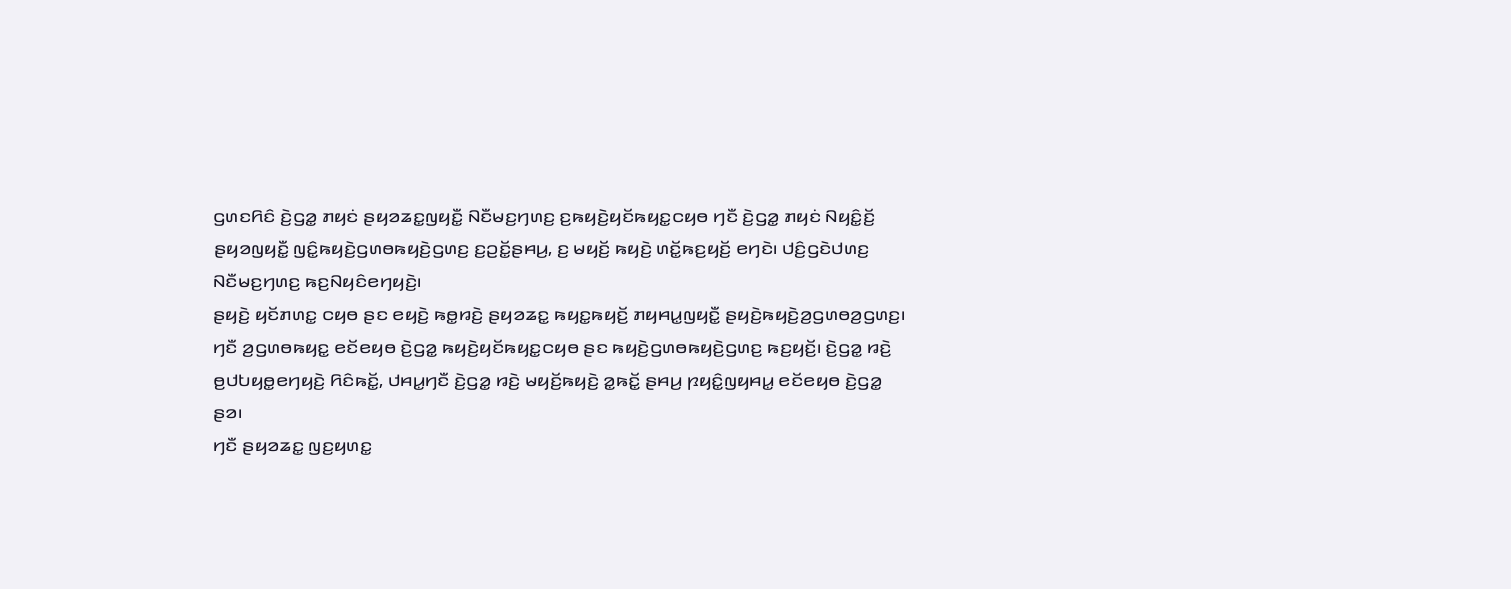ꤞꤛꤢꤖꤢꤨ ꤢꤧ꤬ꤞꤤ꤭ ꤊꤟꤢꤦ ꤔꤟꤤꤘꤢ꤭ꤜꤟꤢꤪ꤭ ꤡꤢꤪꤗꤢ꤬ꤚꤛꤢ꤬ ꤢ꤬ꤒꤟꤢꤧ꤬ꤟꤢꤩꤒꤟꤢ꤭ꤍꤟꤥ ꤚꤢꤪ ꤢꤧ꤬ꤞꤤ꤭ ꤊꤟꤢꤦ ꤡꤟꤢꤨ꤭ꤢꤩ꤬ ꤔꤟꤤꤜꤟꤢꤪ꤭ ꤜꤢꤨ꤭ꤒꤟꤢꤧ꤬ꤞꤛꤥꤒꤟꤢꤧ꤬ꤞꤛꤢ꤬ ꤢ꤬ꤑꤢꤩ꤭ꤔꤌꤣ꤬, ꤢ꤬ ꤗꤟꤢꤩ꤬ ꤒꤟꤢꤧ꤬ ꤛꤢꤩ꤭ꤒꤢ꤬ꤟꤢꤩ꤬ ꤕꤚꤢꤧ꤯ ꤓꤢꤨ꤬ꤞꤢꤧꤓꤛꤢ꤬ ꤡꤢꤪꤗꤢ꤬ꤚꤛꤢ꤬ ꤒꤢ꤬ꤡꤟꤢꤨꤕꤚꤟꤢꤧ꤬꤯
ꤔꤟꤢꤧ꤬ ꤟꤢꤩꤊꤛꤢ꤭ ꤍꤟꤥ ꤔꤢ ꤕꤟꤢꤧ꤬ ꤒꤥ꤭ꤙꤢꤧ꤬ ꤔꤟꤤꤘꤢ꤭ ꤒꤟꤢ꤭ꤒꤟꤢꤩ꤬ ꤊꤟꤌꤣ꤭ꤜꤟꤢꤪ꤭ ꤔꤟꤢꤧ꤬ꤒꤟꤢꤧ꤬ꤤ꤬ꤞꤛꤥꤤ꤬ꤞꤛꤢ꤬꤯
ꤚꤢꤪ ꤤ꤬ꤞꤛꤥꤒꤟꤢ꤭ ꤕꤢꤩꤕꤟꤥ ꤢꤧ꤬ꤞꤤ꤭ ꤒꤟꤢꤧ꤬ꤟꤢꤩꤒꤟꤢ꤭ꤍꤟꤥ ꤔꤢ ꤒꤟꤢꤧ꤬ꤞꤛꤥꤒꤟꤢꤧ꤬ꤞꤛꤢ꤬ ꤒꤢ꤬ꤟꤢꤩ꤬꤯ ꤢꤧ꤬ꤞꤤ꤭ ꤙꤢꤧ꤬ ꤥ꤬ꤓꤝꤟꤥ꤭ꤕꤚꤟꤢꤧ꤬ ꤖꤢꤨꤒꤢꤩ꤭, ꤓꤌꤣ꤭ꤚꤢꤪ ꤢꤧ꤬ꤞꤤ꤭ ꤙꤢꤧ꤬ ꤗꤟꤢꤩ꤬ꤒꤟꤢꤧ꤬ ꤤ꤭ꤒꤢꤩ꤭ ꤔꤌꤣ꤬ ꤐꤟꤢꤨ꤭ꤜꤟꤌꤣ꤭ ꤕꤢꤩꤕꤟꤥ ꤢꤧ꤬ꤞꤤ꤭ ꤔꤤ꤯
ꤚꤢꤪ ꤔꤟꤤꤘꤢ꤭ ꤜꤢ꤬ꤟꤛꤢ꤭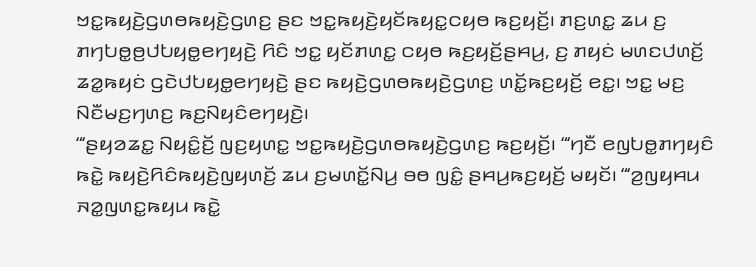ꤠꤢ꤭ꤒꤟꤢꤧ꤬ꤞꤛꤥꤒꤟꤢꤧ꤬ꤞꤛꤢ꤬ ꤔꤢ ꤠꤢ꤭ꤒꤟꤢꤧ꤬ꤟꤢꤩꤒꤟꤢ꤭ꤍꤟꤥ ꤒꤢ꤬ꤟꤢꤩ꤬꤯ ꤊꤢ꤬ꤛꤢ꤭ ꤘꤣ ꤢ꤬ ꤊꤚꤝꤥ꤭ꤥ꤬ꤓꤝꤟꤥ꤭ꤕꤚꤟꤢꤧ꤬ ꤖꤢꤨ ꤠꤢ꤭ ꤟꤢꤩꤊꤛꤢ꤭ ꤍꤟꤥ ꤒꤢ꤬ꤟꤢꤩ꤬ꤔꤌꤣ꤬, ꤢ꤬ ꤊꤟꤢꤦ ꤗꤛꤢꤓꤛꤢꤩ꤬ ꤘꤤ꤭ꤒꤟꤢꤦ ꤞꤢꤧꤓꤝꤟꤥ꤭ꤕꤚꤟꤢꤧ꤬ ꤔꤢ ꤒꤟꤢꤧ꤬ꤞꤛꤥꤒꤟꤢꤧ꤬ꤞꤛꤢ꤬ ꤛꤢꤩ꤭ꤒꤢ꤬ꤟꤢꤩ꤬ ꤕꤢ꤭꤯ ꤠꤢ꤭ ꤗꤢ꤬ ꤡꤢꤪꤗꤢ꤬ꤚꤛꤢ꤬ ꤒꤢ꤬ꤡꤟꤢꤨꤕꤚꤟꤢꤧ꤬꤯
“‘ꤔꤟꤤꤘꤢ꤭ ꤡꤟꤢꤨ꤭ꤢꤩ꤬ ꤜꤢ꤬ꤟꤛꤢ꤭ ꤠꤢ꤭ꤒꤟꤢꤧ꤬ꤞꤛꤥꤒꤟꤢꤧ꤬ꤞꤛꤢ꤬ ꤒꤢ꤬ꤟꤢꤩ꤬꤯ “‘ꤚꤢꤪ ꤕꤜꤝꤥ꤭ꤊꤚꤟꤢꤨ ꤒꤢꤧ꤭ ꤒꤟꤢꤧ꤬ꤖꤢꤨꤒꤟꤢꤧ꤬ꤜꤟꤛꤢꤩ꤬ ꤘꤣ ꤢ꤬ꤗꤛꤢꤩ꤭ꤡꤣ꤬ ꤋꤥ ꤜꤢꤨ꤭ ꤔꤌꤣ꤬ꤒꤢ꤬ꤟꤢꤩ꤬ ꤗꤟꤢꤩ꤯ “‘ꤤ꤬ꤜꤟꤌꤣ ꤏꤤ꤭ꤜꤛꤢ꤭ꤒꤟꤣ ꤒꤢꤧ꤭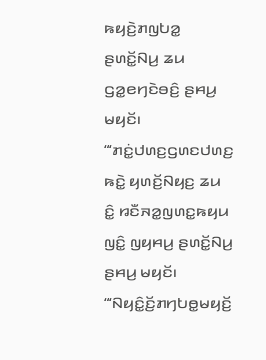ꤒꤟꤢꤧ꤬ꤊꤜꤝꤤ꤭ ꤔꤛꤢꤩ꤭ꤡꤣ꤬ ꤘꤣ ꤞꤤ꤭ꤕꤚꤢꤧꤋꤢꤨ꤬ ꤔꤌꤣ꤬ ꤗꤟꤢꤩ꤯ “‘ꤊꤢꤦ꤭ꤓꤛꤢ꤬ꤞꤛꤢꤓꤛꤢ꤬ ꤒꤢꤧ꤭ ꤟꤛꤢꤩ꤬ꤡꤟꤢ꤬ ꤘꤣ ꤢꤨ꤭ ꤙꤢꤪꤏꤤ꤭ꤜꤛꤢ꤭ꤒꤟꤣ ꤜꤢꤨ꤭ ꤜꤟꤌꤣ꤬ ꤔꤛꤢꤩ꤭ꤡꤣ꤬ ꤔꤌꤣ꤬ ꤗꤟꤢꤩ꤯
“‘ꤡꤟꤢꤨ꤭ꤢꤩ꤬ꤊꤚꤝꤥ꤭ꤗꤟꤢꤩ꤬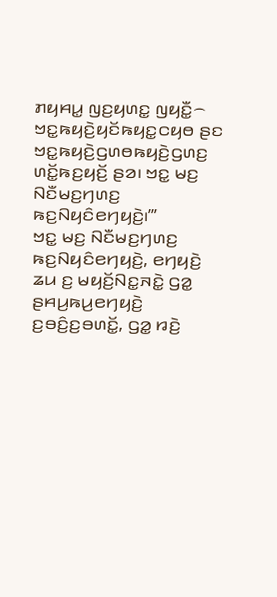ꤊꤟꤌꤣ꤭ ꤜꤢ꤬ꤟꤛꤢ꤭ ꤜꤟꤢꤪ꤭꤮ ꤠꤢ꤭ꤒꤟꤢꤧ꤬ꤟꤢꤩꤒꤟꤢ꤭ꤍꤟꤥ ꤔꤢ ꤠꤢ꤭ꤒꤟꤢꤧ꤬ꤞꤛꤥꤒꤟꤢꤧ꤬ꤞꤛꤢ꤬ ꤛꤢꤩ꤭ꤒꤢ꤬ꤟꤢꤩ꤬ ꤔꤤ꤯ ꤠꤢ꤭ ꤗꤢ꤬ ꤡꤢꤪꤗꤢ꤬ꤚꤛꤢ꤬ ꤒꤢ꤬ꤡꤟꤢꤨꤕꤚꤟꤢꤧ꤬꤯’”
ꤠꤢ꤭ ꤗꤢ꤬ ꤡꤢꤪꤗꤢ꤬ꤚꤛꤢ꤬ ꤒꤢ꤬ꤡꤟꤢꤨꤕꤚꤟꤢꤧ꤬, ꤕꤚꤟꤢꤧ꤬ ꤘꤣ ꤢ꤬ ꤗꤟꤢꤩ꤬ꤡꤢ꤭ꤏꤢꤧ꤭ ꤞꤤ꤭ ꤔꤌꤣ꤬ꤒꤣ꤬ꤕꤚꤟꤢꤧ꤬ ꤢ꤬ꤋꤢꤨ꤬ꤢ꤬ꤋꤛꤢꤩ꤭, ꤞꤤ꤭ ꤙꤢꤧ꤬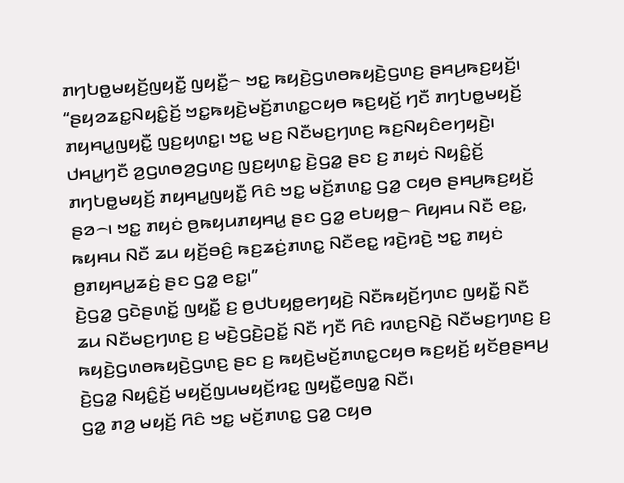ꤊꤚꤝꤥ꤭ꤗꤟꤢꤩ꤬ꤜꤟꤢꤪ꤭ ꤜꤟꤢꤪ꤭꤮ ꤠꤢ꤭ ꤒꤟꤢꤧ꤬ꤞꤛꤥꤒꤟꤢꤧ꤬ꤞꤛꤢ꤬ ꤔꤌꤣ꤬ꤒꤢ꤬ꤟꤢꤩ꤬꤯
“ꤔꤟꤤꤘꤢ꤭ꤡꤟꤢꤨ꤭ꤢꤩ꤬ ꤠꤢ꤭ꤒꤟꤢꤧ꤬ꤗꤢꤩ꤬ꤊꤛꤢ꤭ꤍꤟꤥ ꤒꤢ꤬ꤟꤢꤩ꤬ ꤚꤢꤪ ꤊꤚꤝꤥ꤭ꤗꤟꤢꤩ꤬ ꤊꤟꤌꤣ꤭ꤜꤟꤢꤪ꤭ ꤜꤢ꤬ꤟꤛꤢ꤭꤯ ꤠꤢ꤭ ꤗꤢ꤬ ꤡꤢꤪꤗꤢ꤬ꤚꤛꤢ꤬ ꤒꤢ꤬ꤡꤟꤢꤨꤕꤚꤟꤢꤧ꤬꤯
ꤓꤌꤣ꤭ꤚꤢꤪ ꤤ꤬ꤞꤛꤥꤤ꤬ꤞꤛꤢ꤬ ꤜꤢ꤬ꤟꤛꤢ꤭ ꤢꤧ꤬ꤞꤤ꤭ ꤔꤢ ꤢ꤬ ꤊꤟꤢꤦ ꤡꤟꤢꤨ꤭ꤢꤩ꤬ ꤊꤚꤝꤥ꤭ꤗꤟꤢꤩ꤬ ꤊꤟꤌꤣ꤭ꤜꤟꤢꤪ꤭ ꤖꤢꤨ ꤠꤢ꤭ ꤗꤢꤩ꤬ꤊꤛꤢ꤭ ꤞꤤ꤭ ꤍꤟꤥ ꤔꤌꤣ꤬ꤒꤢ꤬ꤟꤢꤩ꤬ ꤔꤤ꤮꤯ ꤠꤢ꤭ ꤊꤟꤢꤦ ꤥ꤬ꤒꤟꤣꤊꤟꤌꤣ꤭ ꤔꤢ ꤞꤤ꤭ ꤕꤝꤟꤥ꤭꤮ ꤖꤟꤌꤣ ꤡꤢꤪ ꤕꤢ꤭, ꤒꤟꤌꤣ ꤡꤢꤪ ꤘꤣ ꤟꤢꤩ꤬ꤋꤢꤨ꤬ ꤒꤢ꤬ꤘꤢꤦ꤬ꤊꤛꤢ꤭ ꤡꤢꤪꤕꤢ꤭ ꤙꤢꤧ꤬ꤙꤢꤧ꤬ ꤠꤢ꤭ ꤊꤟꤢꤦ ꤥ꤬ꤊꤟꤌꤣ꤭ꤘꤢꤦ꤬ ꤔꤢ ꤞꤤ꤭ ꤕꤢ꤭꤯”
ꤢꤧ꤬ꤞꤤ꤭ ꤞꤢꤧꤔꤛꤢꤩ꤭ ꤜꤟꤢꤪ꤭ ꤢ꤬ ꤥ꤬ꤓꤝꤟꤥ꤭ꤕꤚꤟꤢꤧ꤬ ꤡꤢꤪꤒꤟꤢꤩ꤬ꤚꤛꤢ ꤜꤟꤢꤪ꤭ ꤡꤢꤪ ꤘꤣ ꤡꤢꤪꤗꤢ꤬ꤚꤛꤢ꤬ ꤢ꤬ ꤗꤢꤧ꤬ꤞꤢꤧ꤬ꤑꤢꤩ꤭ ꤡꤢꤪ ꤚꤢꤪ ꤖꤢꤨ ꤙꤛꤢ꤬ꤡꤢꤧ꤬ ꤡꤢꤪꤗꤢ꤬ꤚꤛꤢ꤬ ꤢ꤬ ꤒꤟꤢꤧ꤬ꤞꤛꤥꤒꤟꤢꤧ꤬ꤞꤛꤢ꤬ ꤔꤢ ꤢ꤬ ꤒꤟꤢꤧ꤬ꤗꤢꤩ꤬ꤊꤛꤢ꤭ꤍꤟꤥ ꤒꤢ꤬ꤟꤢꤩ꤬ ꤟꤢꤩꤥ꤬ꤔꤌꤣ꤬ ꤢꤧ꤬ꤞꤤ꤭ ꤡꤟꤢꤨ꤭ꤢꤩ꤬ ꤗꤟꤢꤩ꤬ꤜꤣꤗꤟꤢꤩ꤬ꤙꤢ꤭ ꤜꤟꤢꤪ꤭ꤕꤜꤤ꤭ ꤡꤢꤪ꤯
ꤞꤤ꤭ ꤊꤤ꤬ ꤗꤟꤢꤩ꤬ ꤖꤢꤨ ꤠꤢ꤭ ꤗꤢꤩ꤬ꤊꤛꤢ꤭ ꤞꤤ꤭ ꤍꤟꤥ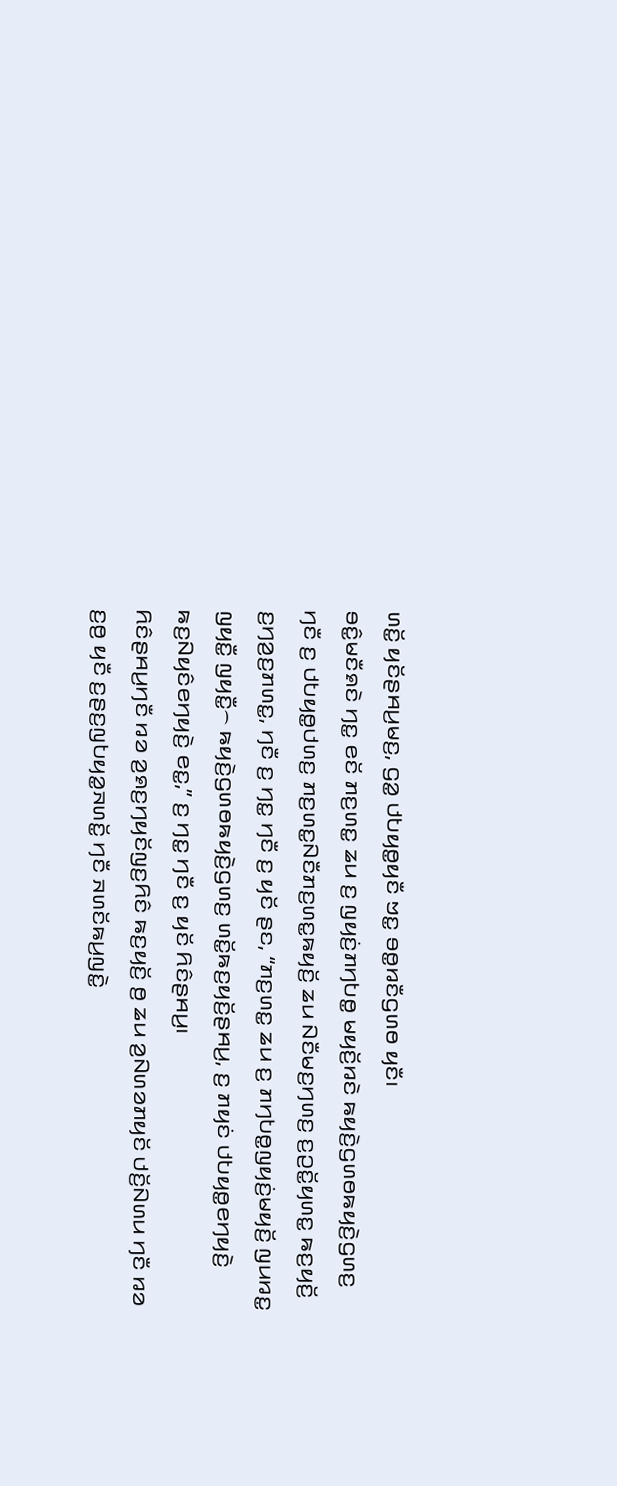ꤛꤢꤩ꤭ ꤟꤢꤩꤔꤌꤣ꤬ꤗꤢ꤬, ꤞꤤ꤭ ꤓꤝꤟꤥ꤭ꤟꤢꤪ ꤠꤢ꤭ ꤋꤥ꤭ꤙꤢꤪꤞꤛꤥ ꤟꤢꤪ꤯
ꤋꤢꤨ꤭ꤗꤢꤪꤎꤢꤧ ꤚꤢ꤭ ꤕꤢꤩ ꤊꤢ꤬ꤛꤢ꤭ ꤘꤣ ꤢ꤬ ꤜꤟꤢꤦ꤬ꤊꤚꤝꤥ꤭ ꤗꤟꤢꤩ꤬ꤙꤢꤧ ꤒꤟꤢꤧ꤬ꤞꤛꤥꤒꤟꤢꤧ꤬ꤞꤛꤢ꤬ ꤚꤢꤪ ꤢ꤬ ꤓꤝꤟꤥ꤭ꤓꤛꤢ꤬ ꤊꤢ꤬ꤛꤢ꤭ꤡꤢꤪꤊꤢ꤬ꤛꤢ꤭ꤒꤟꤢꤩ꤬ ꤘꤣ ꤡꤢꤪꤗꤢ꤬ꤚꤛꤢ꤬ ꤢ꤬ꤑꤢꤩ꤭ꤟꤛꤢ꤭ ꤒꤢ꤬ꤟꤢꤩ꤬ ꤢ꤬ꤚꤤ꤬ꤢ꤬ꤊꤛꤢ꤭, ꤚꤢꤪ ꤢ꤬ ꤚꤢ꤭ ꤚꤢꤪ ꤢ꤬ ꤟꤢꤩ ꤔꤢ, “ꤊꤢ꤬ꤛꤢ꤭ ꤘꤣ ꤢ꤬ ꤊꤚꤝꤥ꤭ꤜꤟꤢꤦ꤬ꤗꤟꤢꤩ꤬ ꤜꤣꤙꤢ꤭ ꤜꤟꤢꤪ꤭ ꤜꤟꤢꤪ꤭꤮ ꤒꤟꤢꤧ꤬ꤞꤛꤥꤒꤟꤢꤧ꤬ꤞꤛꤢ꤬ ꤛꤢꤩ꤭ꤒꤢ꤬ꤟꤢꤩ꤬ꤔꤌꤣ꤬, ꤢ꤬ ꤊꤟꤢꤦ ꤓꤝꤟꤥ꤭ꤕꤚꤟꤢꤧ꤬ ꤒꤢ꤬ꤡꤟꤢꤨꤕꤚꤟꤢꤧ꤬ ꤕꤢ꤭,” ꤢ꤬ ꤚꤢ꤭ ꤚꤢꤪ ꤢ꤬ ꤟꤢꤩ ꤖꤢꤨꤔꤌꤣ꤬꤯
ꤖꤢꤨꤔꤌꤣ꤬ꤚꤢꤪ ꤙꤤ ꤤ꤬ꤎꤢ꤬ꤚꤟꤢꤩꤜꤢ꤬ꤖꤢꤨ ꤒꤢ꤬ꤟꤢꤩ꤬ ꤥ꤬ ꤘꤣ ꤤ꤬ꤡꤛꤤꤊꤟꤢꤩ ꤓꤢꤩ꤬ꤡꤛꤣ ꤚꤢꤪ ꤙꤤ ꤢ꤬ꤥ꤬ ꤟꤢꤪ ꤢ꤬ꤔꤢ꤬ꤜꤝꤟꤤ꤭ꤏꤛꤢꤩ꤭ ꤚꤢꤪ ꤏꤛꤢꤩꤒꤣ꤬ꤜꤢꤧ꤭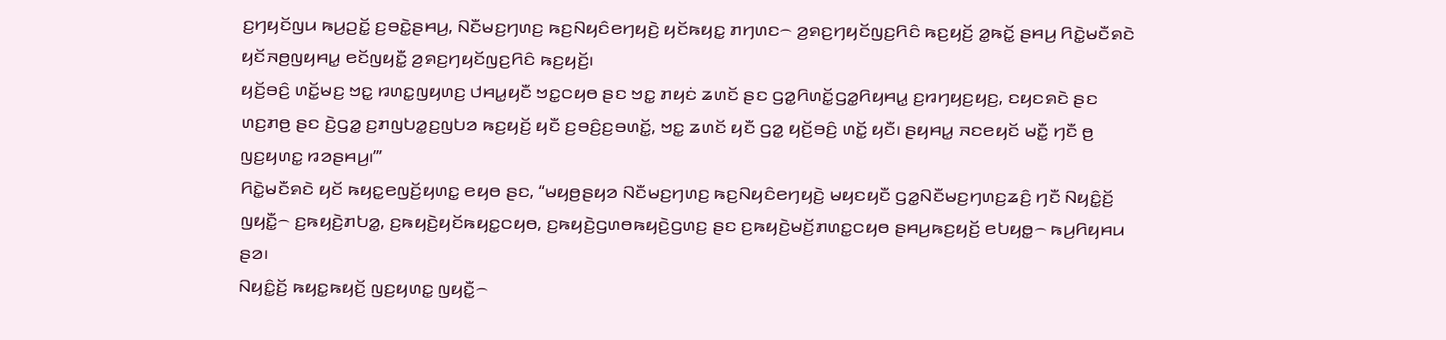ꤢ꤬ꤚꤟꤢꤩꤜꤣ ꤒꤣ꤬ꤑꤢꤩ꤭ ꤢ꤬ꤋꤢꤧ꤭ꤔꤌꤣ꤬, ꤡꤢꤪꤗꤢ꤬ꤚꤛꤢ꤬ ꤒꤢ꤬ꤡꤟꤢꤨꤕꤚꤟꤢꤧ꤬ ꤟꤢꤩꤒꤟꤢ꤭ ꤊꤚꤛꤢ꤮ ꤤ꤬ꤎꤢ꤬ꤚꤟꤢꤩꤜꤢ꤬ꤖꤢꤨ ꤒꤢ꤬ꤟꤢꤩ꤬ ꤤ꤭ꤒꤢꤩ꤭ ꤔꤌꤣ꤬ ꤖꤢꤧ꤭ꤗꤢꤪꤎꤢꤧ ꤟꤢꤩꤏꤥ꤬ꤜꤟꤌꤣ꤭ ꤕꤢꤩꤜꤟꤢꤪ꤭ ꤤ꤬ꤎꤢ꤬ꤚꤟꤢꤩꤜꤢ꤬ꤖꤢꤨ ꤒꤢ꤬ꤟꤢꤩ꤬꤯
ꤟꤢꤩ꤬ꤋꤢꤨ꤬ ꤛꤢꤩ꤭ꤗꤢ꤬ ꤠꤢ꤭ ꤙꤛꤢ꤭ꤜꤟꤛꤢ꤬ ꤓꤌꤣ꤭ꤟꤢꤪ ꤠꤢ꤭ꤍꤟꤥ ꤔꤢ ꤠꤢ꤭ ꤊꤟꤢꤦ ꤘꤛꤢꤩ ꤔꤢ ꤞꤤ꤭ꤖꤛꤢꤩ꤭ꤞꤤ꤭ꤖꤟꤌꤣ꤭ ꤢ꤬ꤙꤚꤟꤢ꤬ꤟꤢ꤬, ꤢꤟꤢꤎꤢꤧ ꤔꤢ ꤛꤢ꤬ꤊꤥ꤬ ꤔꤢ ꤢꤧ꤬ꤞꤤ꤭ ꤢ꤬ꤊꤜꤝꤤ꤭ꤢ꤬ꤜꤝꤤ ꤒꤢ꤬ꤟꤢꤩ꤬ ꤟꤢꤪ ꤢ꤬ꤋꤢꤨ꤬ꤢ꤬ꤋꤛꤢꤩ꤭, ꤠꤢ꤭ ꤘꤛꤢꤩ ꤟꤢꤪ ꤞꤤ꤭ ꤟꤢꤩ꤬ꤋꤢꤨ꤬ ꤛꤢꤩ꤭ ꤟꤢꤪ꤯ ꤔꤟꤌꤣ꤭ ꤏꤢꤕꤟꤢꤩ ꤗꤢꤪ꤭ ꤚꤢꤪ ꤥ꤬ ꤜꤢ꤬ꤟꤛꤢ꤭ ꤙꤤꤔꤌꤣ꤬꤯’”
ꤖꤢꤧ꤭ꤗꤢꤪꤎꤢꤧ ꤟꤢꤩ ꤒꤟꤢ꤭ꤕꤜꤢꤩ꤬ꤟꤛꤢ꤭ ꤕꤟꤥ ꤔꤢ, “ꤗꤟꤥ꤬ꤔꤟꤤ ꤡꤢꤪꤗꤢ꤬ꤚꤛꤢ꤬ ꤒꤢ꤬ꤡꤟꤢꤨꤕꤚꤟꤢꤧ꤬ ꤗꤟꤢꤟꤢꤪ ꤞꤤ꤭ꤡꤢꤪꤗꤢ꤬ꤚꤛꤢ꤬ꤘꤢꤨ꤬ ꤚꤢꤪ ꤡꤟꤢꤨ꤭ꤢꤩ꤬ ꤜꤟꤢꤪ꤭꤮ ꤢ꤬ꤒꤟꤢꤧ꤬ꤊꤝꤤ꤭, ꤢ꤬ꤒꤟꤢꤧ꤬ꤟꤢꤩꤒꤟꤢ꤭ꤍꤟꤥ, ꤢ꤬ꤒꤟꤢꤧ꤬ꤞꤛꤥꤒꤟꤢꤧ꤬ꤞꤛꤢ꤬ ꤔꤢ ꤢ꤬ꤒꤟꤢꤧ꤬ꤗꤢꤩ꤬ꤊꤛꤢ꤭ꤍꤟꤥ ꤔꤌꤣ꤬ꤒꤢ꤬ꤟꤢꤩ꤬ ꤕꤝꤟꤥ꤭꤮ ꤒꤣ꤬ꤖꤟꤌꤣ ꤔꤤ꤯
ꤡꤟꤢꤨ꤭ꤢꤩ꤬ ꤒꤟꤢ꤭ꤒꤟꤢꤩ꤬ ꤜꤢ꤬ꤟꤛꤢ꤭ ꤜꤟꤢꤪ꤭꤮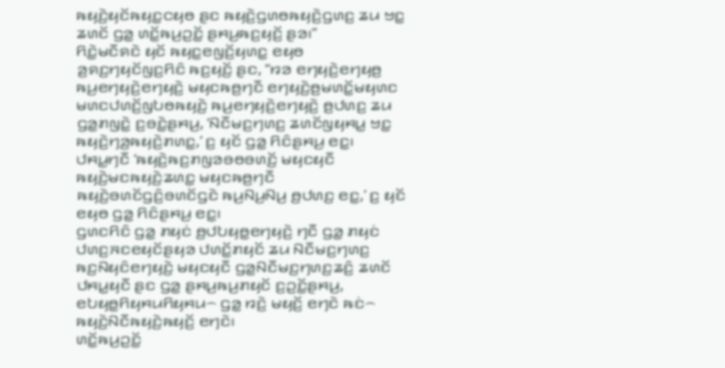ꤒꤟꤢꤧ꤬ꤟꤢꤩꤒꤟꤢ꤭ꤍꤟꤥ ꤔꤢ ꤒꤟꤢꤧ꤬ꤞꤛꤥꤒꤟꤢꤧ꤬ꤞꤛꤢ꤬ ꤘꤣ ꤠꤢ꤭ ꤘꤛꤢꤩ ꤞꤤ꤭ ꤛꤢꤩ꤭ꤒꤣ꤬ꤑꤢꤩ꤭ ꤔꤌꤣ꤬ꤒꤢ꤬ꤟꤢꤩ꤬ ꤔꤤ꤯”
ꤖꤢꤧ꤭ꤗꤢꤪꤎꤢꤧ ꤟꤢꤩ ꤒꤟꤢ꤭ꤕꤜꤢꤩ꤬ꤟꤛꤢ꤭ ꤕꤟꤥ ꤤ꤬ꤎꤢ꤬ꤚꤟꤢꤩꤜꤢ꤬ꤖꤢꤨ ꤒꤢ꤬ꤟꤢꤩ꤬ ꤔꤢ, “ꤙꤤ ꤕꤚꤟꤢꤧ꤬ꤕꤚꤟꤥ꤬ ꤒꤣ꤬ꤕꤚꤟꤢꤧ꤬ꤕꤚꤟꤢꤧ꤬ ꤗꤟꤢꤒꤥ꤬ꤚꤢꤪ ꤕꤚꤟꤢꤧ꤬ꤥ꤬ꤗꤛꤢꤩ꤭ꤗꤟꤛꤢ ꤗꤛꤢꤓꤛꤢꤩ꤬ꤜꤝꤥꤒꤟꤢꤧ꤬ ꤒꤣ꤬ꤕꤚꤟꤢꤧ꤬ꤕꤚꤟꤢꤧ꤬ ꤥ꤬ꤓꤛꤢ꤬ ꤘꤣ ꤞꤤ꤭ꤊꤜꤢꤧ꤭ ꤢ꤬ꤋꤢꤧ꤭ꤔꤌꤣ꤬, ‘ꤡꤢꤪꤗꤢ꤬ꤚꤛꤢ꤬ ꤘꤛꤢꤩꤜꤟꤌꤣ꤭ ꤠꤢ꤭ ꤒꤟꤢꤧ꤬ꤚꤤ꤬ꤒꤟꤢꤧ꤬ꤊꤛꤢ꤭,’ ꤢ꤬ ꤟꤢꤩ ꤞꤤ꤭ ꤖꤢꤨꤔꤌꤣ꤬ ꤕꤢ꤭꤯ ꤓꤌꤣ꤭ꤚꤢꤪ ‘ꤒꤟꤢꤧ꤬ꤒꤢ꤬ꤊꤜꤤꤋꤥꤋꤛꤢꤩ꤬ ꤗꤟꤢꤟꤢꤪ ꤒꤟꤢꤧ꤬ꤗꤢꤒꤟꤢꤧ꤬ꤘꤛꤢ꤭ ꤗꤟꤢꤒꤥ꤬ꤚꤢꤪ ꤒꤟꤢꤧ꤬ꤋꤛꤢꤩꤞꤢꤨ꤬ꤋꤛꤢꤩꤞꤢꤧ ꤒꤣ꤬ꤡꤣ꤬ꤡꤣ꤬ ꤥ꤬ꤓꤛꤢ꤬ ꤕꤢ꤭,’ ꤢ꤬ ꤟꤢꤩ ꤕꤟꤥ ꤞꤤ꤭ ꤖꤢꤨꤔꤌꤣ꤬ ꤕꤢ꤭꤯
ꤞꤛꤢꤖꤢꤨ ꤞꤤ꤭ ꤊꤟꤢꤦ ꤥ꤬ꤓꤝꤟꤥ꤭ꤕꤚꤟꤢꤧ꤬ ꤚꤢꤪ ꤞꤤ꤭ ꤊꤟꤢꤦ ꤓꤛꤢ꤬ꤏꤢꤕꤟꤢꤩꤔꤟꤤ ꤓꤛꤢꤩ꤭ꤊꤟꤢꤩ ꤘꤣ ꤡꤢꤪꤗꤢ꤬ꤚꤛꤢ꤬ ꤒꤢ꤬ꤡꤟꤢꤨꤕꤚꤟꤢꤧ꤬ ꤗꤟꤢꤟꤢꤪ ꤞꤤ꤭ꤡꤢꤪꤗꤢ꤬ꤚꤛꤢ꤬ꤘꤢꤨ꤬ ꤘꤛꤢꤩ ꤓꤌꤣ꤭ꤟꤢꤪ ꤔꤢ ꤞꤤ꤭ ꤔꤌꤣ꤬ꤒꤣ꤬ꤊꤟꤢꤩ ꤢ꤬ꤑꤢꤩ꤭ꤔꤌꤣ꤬, ꤕꤝꤟꤥ꤭ꤖꤟꤌꤣꤖꤟꤌꤣ꤮ ꤞꤤ꤭ ꤙꤢꤧ꤬ ꤗꤟꤢꤩ꤬ ꤕꤚꤢꤧ ꤒꤢꤦ꤮ ꤒꤟꤢꤧ꤬ꤡꤢꤪꤒꤟꤢꤧ꤬ꤒꤟꤢꤩ꤬ ꤕꤚꤢꤧ꤯
ꤛꤢꤩ꤭ꤒꤣ꤬ꤑꤢꤩ꤭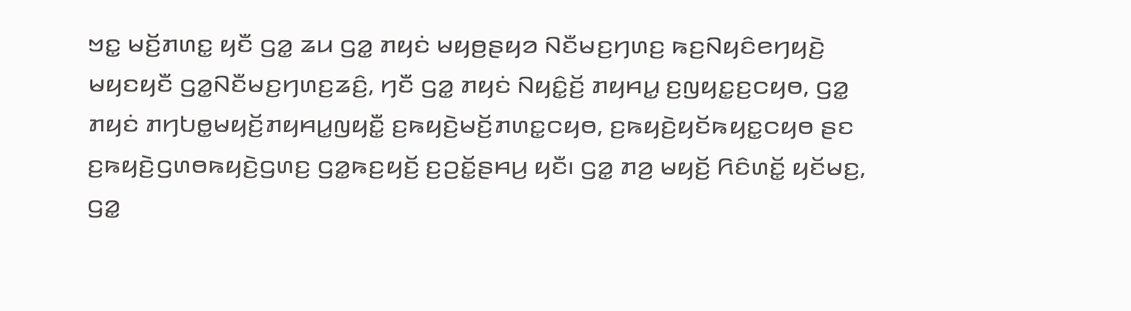ꤠꤢ꤭ ꤗꤢꤩ꤬ꤊꤛꤢ꤭ ꤟꤢꤪ ꤞꤤ꤭ ꤘꤣ ꤞꤤ꤭ ꤊꤟꤢꤦ ꤗꤟꤥ꤬ꤔꤟꤤ ꤡꤢꤪꤗꤢ꤬ꤚꤛꤢ꤬ ꤒꤢ꤬ꤡꤟꤢꤨꤕꤚꤟꤢꤧ꤬ ꤗꤟꤢꤟꤢꤪ ꤞꤤ꤭ꤡꤢꤪꤗꤢ꤬ꤚꤛꤢ꤬ꤘꤢꤨ꤬, ꤚꤢꤪ ꤞꤤ꤭ ꤊꤟꤢꤦ ꤡꤟꤢꤨ꤭ꤢꤩ꤬ ꤊꤟꤌꤣ꤭ ꤢ꤬ꤜꤟꤢ꤭ꤢ꤬ꤍꤟꤥ, ꤞꤤ꤭ ꤊꤟꤢꤦ ꤊꤚꤝꤥ꤭ꤗꤟꤢꤩ꤬ꤊꤟꤌꤣ꤭ꤜꤟꤢꤪ꤭ ꤢ꤬ꤒꤟꤢꤧ꤬ꤗꤢꤩ꤬ꤊꤛꤢ꤭ꤍꤟꤥ, ꤢ꤬ꤒꤟꤢꤧ꤬ꤟꤢꤩꤒꤟꤢ꤭ꤍꤟꤥ ꤔꤢ ꤢ꤬ꤒꤟꤢꤧ꤬ꤞꤛꤥꤒꤟꤢꤧ꤬ꤞꤛꤢ꤬ ꤞꤤ꤭ꤒꤢ꤬ꤟꤢꤩ꤬ ꤢ꤬ꤑꤢꤩ꤭ꤔꤌꤣ꤬ ꤟꤢꤪ꤯ ꤞꤤ꤭ ꤊꤤ꤬ ꤗꤟꤢꤩ꤬ ꤖꤢꤨꤛꤢꤩ꤭ ꤟꤢꤩꤗꤢ꤬, ꤞꤤ꤭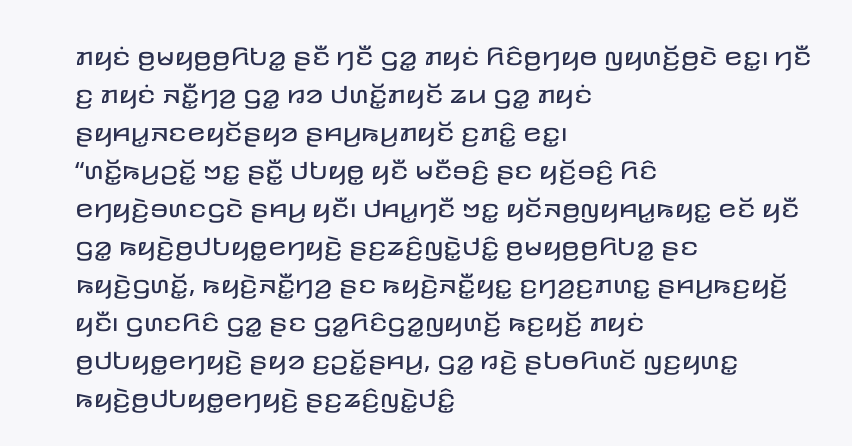ꤊꤟꤢꤦ ꤥ꤬ꤗꤟꤥ꤬ꤥ꤬ꤖꤝꤤ꤭ ꤔꤢꤪ ꤚꤢꤪ ꤞꤤ꤭ ꤊꤟꤢꤦ ꤖꤢꤨꤥ꤬ꤚꤟꤥ ꤜꤟꤛꤢꤩ꤬ꤥ꤬ꤢꤧ ꤕꤢ꤭꤯ ꤚꤢꤪ ꤢ꤬ ꤊꤟꤢꤦ ꤏꤢꤪ꤭ꤚꤤ꤬ ꤞꤤ꤭ ꤙꤤ ꤓꤛꤢꤩ꤭ꤊꤟꤢꤩ ꤘꤣ ꤞꤤ꤭ ꤊꤟꤢꤦ ꤔꤟꤌꤣ꤭ꤏꤢꤕꤟꤢꤩꤔꤟꤤ ꤔꤌꤣ꤬ꤒꤣ꤬ꤊꤟꤢꤩ ꤢ꤬ꤊꤢꤨ꤭ ꤕꤢ꤭꤯
“ꤛꤢꤩ꤭ꤒꤣ꤬ꤑꤢꤩ꤭ ꤠꤢ꤭ ꤔꤢꤪ꤭ ꤓꤝꤟꤥ꤭ ꤟꤢꤪ ꤗꤢꤪꤋꤢꤨ꤬ ꤔꤢ ꤟꤢꤩ꤬ꤋꤢꤨ꤬ ꤖꤢꤨ ꤕꤚꤟꤢꤧ꤬ꤋꤛꤢꤞꤢꤧ ꤔꤌꤣ꤬ ꤟꤢꤪ꤯ ꤓꤌꤣ꤭ꤚꤢꤪ ꤠꤢ꤭ ꤟꤢꤩꤏꤥ꤬ꤜꤟꤌꤣ꤭ꤒꤟꤢ꤭ ꤕꤢꤩ ꤟꤢꤪ ꤞꤤ꤭ ꤒꤟꤢꤧ꤬ꤥ꤬ꤓꤝꤟꤥ꤭ꤕꤚꤟꤢꤧ꤬ ꤔꤢ꤬ꤘꤢꤨ꤬ꤜꤢꤧ꤭ꤓꤢꤨ꤭ ꤥ꤬ꤗꤟꤥ꤬ꤥ꤬ꤖꤝꤤ꤭ ꤔꤢ ꤒꤟꤢꤧ꤬ꤞꤛꤢꤩ꤭, ꤒꤟꤢꤧ꤬ꤏꤢꤪ꤭ꤚꤤ꤬ ꤔꤢ ꤒꤟꤢꤧ꤬ꤏꤢꤪ꤭ꤟꤢ꤭ ꤢ꤬ꤚꤤ꤬ꤢ꤬ꤊꤛꤢ꤭ ꤔꤌꤣ꤬ꤒꤢ꤬ꤟꤢꤩ꤬ ꤟꤢꤪ꤯ ꤞꤛꤢꤖꤢꤨ ꤞꤤ꤭ ꤔꤢ ꤞꤤ꤭ꤖꤢꤨꤞꤤ꤭ꤜꤟꤛꤢꤩ꤬ ꤒꤢ꤬ꤟꤢꤩ꤬ ꤊꤟꤢꤦ ꤥ꤬ꤓꤝꤟꤥ꤭ꤕꤚꤟꤢꤧ꤬ ꤔꤟꤤ ꤢ꤬ꤑꤢꤩ꤭ꤔꤌꤣ꤬, ꤞꤤ꤭ ꤙꤢꤧ꤬ ꤔꤝꤥꤖꤛꤢꤩ ꤜꤢ꤬ꤟꤛꤢ꤭ ꤒꤟꤢꤧ꤬ꤥ꤬ꤓꤝꤟꤥ꤭ꤕꤚꤟꤢꤧ꤬ ꤔꤢ꤬ꤘꤢꤨ꤬ꤜꤢꤧ꤭ꤓꤢꤨ꤭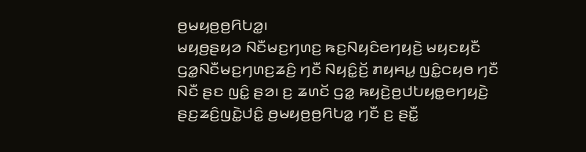ꤥ꤬ꤗꤟꤥ꤬ꤥ꤬ꤖꤝꤤ꤭꤯
ꤗꤟꤥ꤬ꤔꤟꤤ ꤡꤢꤪꤗꤢ꤬ꤚꤛꤢ꤬ ꤒꤢ꤬ꤡꤟꤢꤨꤕꤚꤟꤢꤧ꤬ ꤗꤟꤢꤟꤢꤪ ꤞꤤ꤭ꤡꤢꤪꤗꤢ꤬ꤚꤛꤢ꤬ꤘꤢꤨ꤬ ꤚꤢꤪ ꤡꤟꤢꤨ꤭ꤢꤩ꤬ ꤊꤟꤌꤣ꤭ ꤜꤢꤨ꤭ꤍꤟꤥ ꤚꤢꤪ ꤡꤢꤪ ꤔꤢ ꤜꤢꤨ꤭ ꤔꤤ꤯ ꤢ꤬ ꤘꤛꤢꤩ ꤞꤤ꤭ ꤒꤟꤢꤧ꤬ꤥ꤬ꤓꤝꤟꤥ꤭ꤕꤚꤟꤢꤧ꤬ ꤔꤢ꤬ꤘꤢꤨ꤬ꤜꤢꤧ꤭ꤓꤢꤨ꤭ ꤥ꤬ꤗꤟꤥ꤬ꤥ꤬ꤖꤝꤤ꤭ ꤚꤢꤪ ꤢ꤬ ꤔꤢꤪ꤭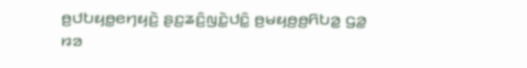ꤥ꤬ꤓꤝꤟꤥ꤭ꤕꤚꤟꤢꤧ꤬ ꤔꤢ꤬ꤘꤢꤨ꤬ꤜꤢꤧ꤭ꤓꤢꤨ꤭ ꤥ꤬ꤗꤟꤥ꤬ꤥ꤬ꤖꤝꤤ꤭ ꤞꤤ꤭ ꤙꤤ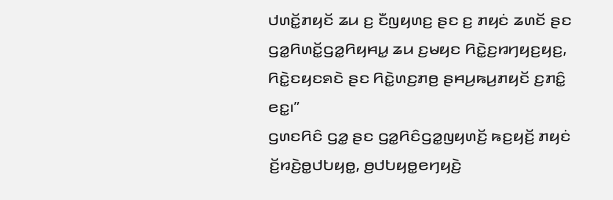ꤓꤛꤢꤩ꤭ꤊꤟꤢꤩ ꤘꤣ ꤢ꤬ ꤢꤪꤜꤟꤛꤢ꤬ ꤔꤢ ꤢ꤬ ꤊꤟꤢꤦ ꤘꤛꤢꤩ ꤔꤢ ꤞꤤ꤭ꤖꤛꤢꤩ꤭ꤞꤤ꤭ꤖꤟꤌꤣ꤭ ꤘꤣ ꤢ꤬ꤗꤟꤢ ꤖꤢꤧ꤭ꤢ꤬ꤙꤚꤟꤢ꤬ꤟꤢ꤬, ꤖꤢꤧ꤭ꤢꤟꤢꤎꤢꤧ ꤔꤢ ꤖꤢꤧ꤭ꤛꤢ꤬ꤊꤥ꤬ ꤔꤌꤣ꤬ꤒꤣ꤬ꤊꤟꤢꤩ ꤢ꤬ꤊꤢꤨ꤭ ꤕꤢ꤭꤯”
ꤞꤛꤢꤖꤢꤨ ꤞꤤ꤭ ꤔꤢ ꤞꤤ꤭ꤖꤢꤨꤞꤤ꤭ꤜꤟꤛꤢꤩ꤬ ꤒꤢ꤬ꤟꤢꤩ꤬ ꤊꤟꤢꤦ ꤢꤩ꤬ꤙꤢꤧ꤬ꤥ꤭ꤓꤝꤟꤥ꤭, ꤥ꤬ꤓꤝꤟꤥ꤭ꤕꤚꤟꤢꤧ꤬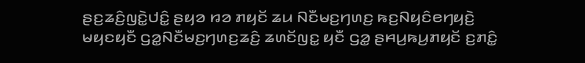ꤔꤢ꤬ꤘꤢꤨ꤬ꤜꤢꤧ꤭ꤓꤢꤨ꤭ ꤔꤟꤤ ꤙꤤ ꤊꤟꤢꤩ ꤘꤣ ꤡꤢꤪꤗꤢ꤬ꤚꤛꤢ꤬ ꤒꤢ꤬ꤡꤟꤢꤨꤕꤚꤟꤢꤧ꤬ ꤗꤟꤢꤟꤢꤪ ꤞꤤ꤭ꤡꤢꤪꤗꤢ꤬ꤚꤛꤢ꤬ꤘꤢꤨ꤬ ꤘꤛꤢꤩꤜꤢ꤭ ꤟꤢꤪ ꤞꤤ꤭ ꤔꤌꤣ꤬ꤒꤣ꤬ꤊꤟꤢꤩ ꤢ꤬ꤊꤢꤨ꤭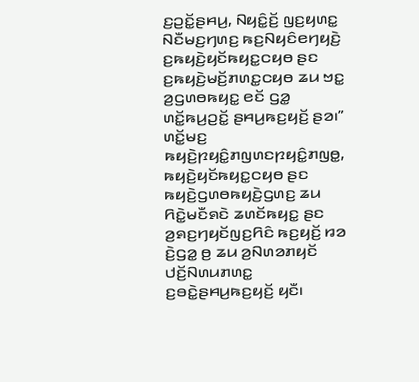ꤢ꤬ꤑꤢꤩ꤭ꤔꤌꤣ꤬, ꤡꤟꤢꤨ꤭ꤢꤩ꤬ ꤜꤢ꤬ꤟꤛꤢ꤭ ꤡꤢꤪꤗꤢ꤬ꤚꤛꤢ꤬ ꤒꤢ꤬ꤡꤟꤢꤨꤕꤚꤟꤢꤧ꤬ ꤢ꤬ꤒꤟꤢꤧ꤬ꤟꤢꤩꤒꤟꤢ꤭ꤍꤟꤥ ꤔꤢ ꤢ꤬ꤒꤟꤢꤧ꤬ꤗꤢꤩ꤬ꤊꤛꤢ꤭ꤍꤟꤥ ꤘꤣ ꤠꤢ꤭ ꤤ꤬ꤞꤛꤥꤒꤟꤢ꤭ ꤕꤢꤩ ꤞꤤ꤭ ꤛꤢꤩ꤭ꤒꤣ꤬ꤑꤢꤩ꤭ ꤔꤌꤣ꤬ꤒꤢ꤬ꤟꤢꤩ꤬ ꤔꤤ꤯”
ꤛꤢꤩ꤭ꤗꤢ꤬ ꤒꤟꤢꤧ꤬ꤐꤟꤢꤨ꤭ꤊꤜꤛꤢꤐꤟꤢꤨ꤭ꤊꤜꤥ꤭, ꤒꤟꤢꤧ꤬ꤟꤢꤩꤒꤟꤢ꤭ꤍꤟꤥ ꤔꤢ ꤒꤟꤢꤧ꤬ꤞꤛꤥꤒꤟꤢꤧ꤬ꤞꤛꤢ꤬ ꤘꤣ ꤖꤢꤧ꤭ꤗꤢꤪꤎꤢꤧ ꤘꤛꤢꤩꤒꤟꤢ꤭ ꤔꤢ ꤤ꤬ꤎꤢ꤬ꤚꤟꤢꤩꤜꤢ꤬ꤖꤢꤨ ꤒꤢ꤬ꤟꤢꤩ꤬ ꤙꤤ ꤢꤧ꤬ꤞꤤ꤭ ꤥ꤬ ꤘꤣ ꤤ꤬ꤡꤛꤤꤊꤟꤢꤩ ꤓꤢꤩ꤬ꤡꤛꤣꤊꤛꤢ꤭ ꤢ꤬ꤋꤢꤧ꤭ꤔꤌꤣ꤬ꤒꤢ꤬ꤟꤢꤩ꤬ ꤟꤢꤪ꤯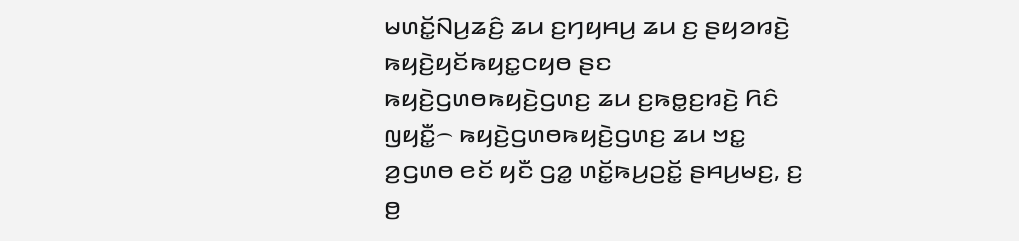ꤗꤛꤢꤩ꤭ꤡꤣ꤬ꤘꤢꤨ꤬ ꤘꤣ ꤢ꤬ꤚꤟꤌꤣ꤬ ꤘꤣ ꤢ꤬ ꤔꤟꤤꤙꤢꤧ꤬ ꤒꤟꤢꤧ꤬ꤟꤢꤩꤒꤟꤢ꤭ꤍꤟꤥ ꤔꤢ ꤒꤟꤢꤧ꤬ꤞꤛꤥꤒꤟꤢꤧ꤬ꤞꤛꤢ꤬ ꤘꤣ ꤢ꤬ꤒꤥ꤭ꤢ꤬ꤙꤢꤧ꤬ ꤖꤢꤨ ꤜꤟꤢꤪ꤭꤮ ꤒꤟꤢꤧ꤬ꤞꤛꤥꤒꤟꤢꤧ꤬ꤞꤛꤢ꤬ ꤘꤣ ꤠꤢ꤭ ꤤ꤬ꤞꤛꤥ ꤕꤢꤩ ꤟꤢꤪ ꤞꤤ꤭ ꤛꤢꤩ꤭ꤒꤣ꤬ꤑꤢꤩ꤭ ꤔꤌꤣ꤬ꤗꤢ꤬, ꤢ꤬ ꤥ꤬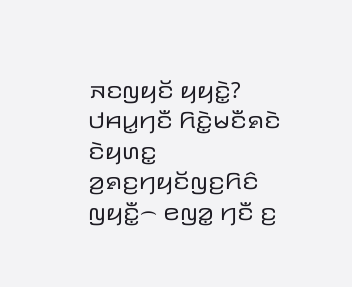ꤏꤢꤜꤟꤢꤩ ꤟꤟꤢꤧ꤭?
ꤓꤌꤣ꤭ꤚꤢꤪ ꤖꤢꤧ꤭ꤗꤢꤪꤎꤢꤧ ꤢꤧꤟꤛꤢ꤭ ꤤ꤬ꤎꤢ꤬ꤚꤟꤢꤩꤜꤢ꤬ꤖꤢꤨ ꤜꤟꤢꤪ꤭꤮ ꤕꤜꤤ꤭ ꤚꤢꤪ ꤢ꤬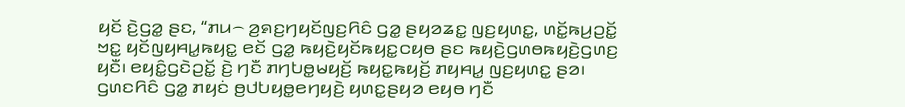ꤟꤢꤩ ꤢꤧ꤬ꤞꤤ꤭ ꤔꤢ, “ꤊꤣ꤮ ꤤ꤬ꤎꤢ꤬ꤚꤟꤢꤩꤜꤢ꤬ꤖꤢꤨ ꤞꤤ꤭ ꤔꤟꤤꤘꤢ꤭ ꤜꤢ꤬ꤟꤛꤢ꤭, ꤛꤢꤩ꤭ꤒꤣ꤬ꤑꤢꤩ꤭ ꤠꤢ꤭ ꤟꤢꤩꤜꤟꤌꤣ꤭ꤒꤟꤢ꤭ ꤕꤢꤩ ꤞꤤ꤭ ꤒꤟꤢꤧ꤬ꤟꤢꤩꤒꤟꤢ꤭ꤍꤟꤥ ꤔꤢ ꤒꤟꤢꤧ꤬ꤞꤛꤥꤒꤟꤢꤧ꤬ꤞꤛꤢ꤬ ꤟꤢꤪ꤯ ꤕꤟꤢꤨ꤭ꤞꤢꤧꤑꤢꤩ꤭ ꤢꤧ꤬ ꤚꤢꤪ ꤊꤚꤝꤥ꤭ꤗꤟꤢꤩ꤬ ꤒꤟꤢ꤭ꤒꤟꤢꤩ꤬ ꤊꤟꤌꤣ꤭ ꤜꤢ꤬ꤟꤛꤢ꤭ ꤔꤤ꤯
ꤞꤛꤢꤖꤢꤨ ꤞꤤ꤭ ꤊꤟꤢꤦ ꤥ꤬ꤓꤝꤟꤥ꤭ꤕꤚꤟꤢꤧ꤬ ꤟꤛꤢ꤭ꤔꤟꤤ ꤕꤟꤥ ꤚꤢꤪ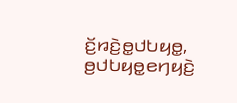ꤢꤩ꤬ꤙꤢꤧ꤬ꤥ꤭ꤓꤝꤟꤥ꤭, ꤥ꤬ꤓꤝꤟꤥ꤭ꤕꤚꤟꤢꤧ꤬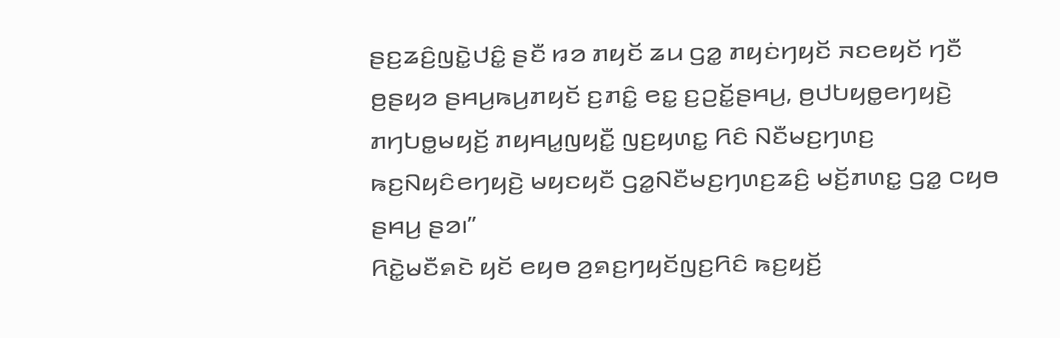ꤔꤢ꤬ꤘꤢꤨ꤬ꤜꤢꤧ꤭ꤓꤢꤨ꤭ ꤔꤢꤪ ꤙꤤ ꤊꤟꤢꤩ ꤘꤣ ꤞꤤ꤭ ꤊꤟꤢꤦꤚꤟꤢꤩ ꤏꤢꤕꤟꤢꤩ ꤚꤢꤪ ꤥ꤬ꤔꤟꤤ ꤔꤌꤣ꤬ꤒꤣ꤬ꤊꤟꤢꤩ ꤢ꤬ꤊꤢꤨ꤭ ꤕꤢ꤭ ꤢ꤬ꤑꤢꤩ꤭ꤔꤌꤣ꤬, ꤥ꤬ꤓꤝꤟꤥ꤭ꤕꤚꤟꤢꤧ꤬ ꤊꤚꤝꤥ꤭ꤗꤟꤢꤩ꤬ ꤊꤟꤌꤣ꤭ꤜꤟꤢꤪ꤭ ꤜꤢ꤬ꤟꤛꤢ꤭ ꤖꤢꤨ ꤡꤢꤪꤗꤢ꤬ꤚꤛꤢ꤬ ꤒꤢ꤬ꤡꤟꤢꤨꤕꤚꤟꤢꤧ꤬ ꤗꤟꤢꤟꤢꤪ ꤞꤤ꤭ꤡꤢꤪꤗꤢ꤬ꤚꤛꤢ꤬ꤘꤢꤨ꤬ ꤗꤢꤩ꤬ꤊꤛꤢ꤭ ꤞꤤ꤭ ꤍꤟꤥ ꤔꤌꤣ꤬ ꤔꤤ꤯”
ꤖꤢꤧ꤭ꤗꤢꤪꤎꤢꤧ ꤟꤢꤩ ꤕꤟꤥ ꤤ꤬ꤎꤢ꤬ꤚꤟꤢꤩꤜꤢ꤬ꤖꤢꤨ ꤒꤢ꤬ꤟꤢꤩ꤬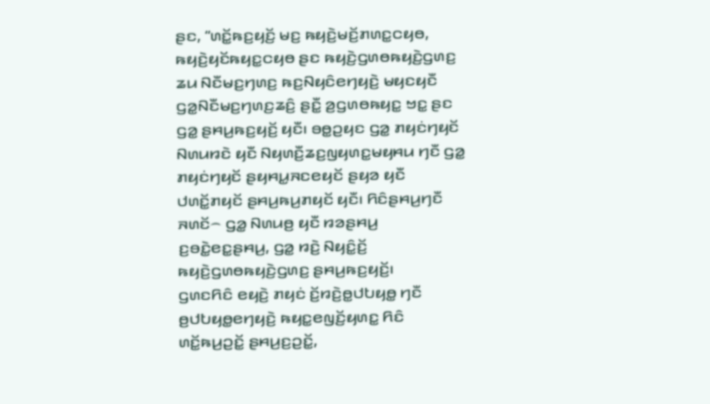ꤔꤢ, “ꤛꤢꤩ꤭ꤒꤢ꤬ꤟꤢꤩ꤬ ꤗꤢ꤬ ꤒꤟꤢꤧ꤬ꤗꤢꤩ꤬ꤊꤛꤢ꤭ꤍꤟꤥ, ꤒꤟꤢꤧ꤬ꤟꤢꤩꤒꤟꤢ꤭ꤍꤟꤥ ꤔꤢ ꤒꤟꤢꤧ꤬ꤞꤛꤥꤒꤟꤢꤧ꤬ꤞꤛꤢ꤬ ꤘꤣ ꤡꤢꤪꤗꤢ꤬ꤚꤛꤢ꤬ ꤒꤢ꤬ꤡꤟꤢꤨꤕꤚꤟꤢꤧ꤬ ꤗꤟꤢꤟꤢꤪ ꤞꤤ꤭ꤡꤢꤪꤗꤢ꤬ꤚꤛꤢ꤬ꤘꤢꤨ꤬ ꤔꤢꤪ꤭ ꤤ꤬ꤞꤛꤥꤒꤟꤢ꤭ ꤠꤢ꤭ ꤔꤢ ꤞꤤ꤭ ꤔꤌꤣ꤬ꤒꤢ꤬ꤟꤢꤩ꤬ ꤟꤢꤪ꤯ ꤋꤥ꤭ꤑꤟꤢ ꤞꤤ꤭ ꤊꤟꤢꤦꤚꤟꤢꤩ ꤡꤛꤣꤙꤢꤧ ꤟꤢꤪ ꤡꤟꤛꤢꤪ꤬ꤘꤢ꤬ꤜꤟꤛꤢ꤭ꤗꤟꤌꤣ ꤚꤢꤪ ꤞꤤ꤭ ꤊꤟꤢꤦꤚꤟꤢꤩ ꤔꤟꤌꤣ꤭ꤏꤢꤕꤟꤢꤩ ꤔꤟꤤ ꤟꤢꤪ ꤓꤛꤢꤩ꤭ꤊꤟꤢꤩ ꤔꤌꤣ꤬ꤒꤣ꤬ꤊꤟꤢꤩ ꤟꤢꤪ꤯ ꤖꤢꤨꤔꤌꤣ꤬ꤚꤢꤪ ꤏꤛꤢꤩ꤮ ꤞꤤ꤭ ꤡꤛꤣꤥ꤬ ꤟꤢꤪ ꤙꤤꤔꤌꤣ꤬ ꤢ꤬ꤋꤢꤧ꤭ꤕꤢ꤭ꤔꤌꤣ꤬, ꤞꤤ꤭ ꤙꤢꤧ꤬ ꤡꤟꤢꤨ꤭ꤢꤩ꤬ ꤒꤟꤢꤧ꤬ꤞꤛꤥꤒꤟꤢꤧ꤬ꤞꤛꤢ꤬ ꤔꤌꤣ꤬ꤒꤢ꤬ꤟꤢꤩ꤬꤯
ꤞꤛꤢꤖꤢꤨ ꤕꤟꤢꤧ꤬ ꤊꤟꤢꤦ ꤢꤩ꤬ꤙꤢꤧ꤬ꤥ꤭ꤓꤝꤟꤥ꤭ ꤚꤢꤪ ꤥ꤬ꤓꤝꤟꤥ꤭ꤕꤚꤟꤢꤧ꤬ ꤒꤟꤢ꤭ꤕꤜꤢꤩ꤬ꤟꤛꤢ꤭ ꤖꤢꤨ ꤛꤢꤩ꤭ꤒꤣ꤬ꤑꤢꤩ꤭ ꤔꤌꤣ꤬ꤢ꤬ꤑꤢꤩ꤭,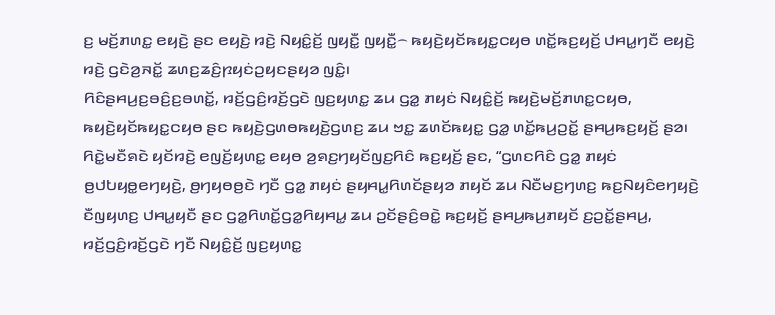ꤢ꤬ ꤗꤢꤩ꤬ꤊꤛꤢ꤭ ꤕꤟꤢꤧ꤬ ꤔꤢ ꤕꤟꤢꤧ꤬ ꤙꤢꤧ꤬ ꤡꤟꤢꤨ꤭ꤢꤩ꤬ ꤜꤟꤢꤪ꤭ ꤜꤟꤢꤪ꤭꤮ ꤒꤟꤢꤧ꤬ꤟꤢꤩꤒꤟꤢ꤭ꤍꤟꤥ ꤛꤢꤩ꤭ꤒꤢ꤬ꤟꤢꤩ꤬ ꤓꤌꤣ꤭ꤚꤢꤪ ꤕꤟꤢꤧ꤬ ꤙꤢꤧ꤬ ꤞꤢꤧꤤ꤬ꤏꤢꤩ꤭ ꤘꤛꤢ꤬ꤘꤢꤨ꤬ꤐꤟꤢꤦꤑꤟꤢꤔꤟꤤ ꤜꤢꤨ꤭꤯
ꤖꤢꤨꤔꤌꤣ꤬ꤢ꤬ꤋꤢꤨ꤬ꤢ꤬ꤋꤛꤢꤩ꤭, ꤙꤢꤩ꤬ꤞꤢꤨ꤬ꤙꤢꤩ꤬ꤞꤢꤧ ꤜꤢ꤬ꤟꤛꤢ꤭ ꤘꤣ ꤞꤤ꤭ ꤊꤟꤢꤦ ꤡꤟꤢꤨ꤭ꤢꤩ꤬ ꤒꤟꤢꤧ꤬ꤗꤢꤩ꤬ꤊꤛꤢ꤭ꤍꤟꤥ, ꤒꤟꤢꤧ꤬ꤟꤢꤩꤒꤟꤢ꤭ꤍꤟꤥ ꤔꤢ ꤒꤟꤢꤧ꤬ꤞꤛꤥꤒꤟꤢꤧ꤬ꤞꤛꤢ꤬ ꤘꤣ ꤠꤢ꤭ ꤘꤛꤢꤩꤒꤟꤢ꤭ ꤞꤤ꤭ ꤛꤢꤩ꤭ꤒꤣ꤬ꤑꤢꤩ꤭ ꤔꤌꤣ꤬ꤒꤢ꤬ꤟꤢꤩ꤬ ꤔꤤ꤯
ꤖꤢꤧ꤭ꤗꤢꤪꤎꤢꤧ ꤟꤢꤩꤙꤢꤧ꤬ ꤕꤜꤢꤩ꤬ꤟꤛꤢ꤭ ꤕꤟꤥ ꤤ꤬ꤎꤢ꤬ꤚꤟꤢꤩꤜꤢ꤬ꤖꤢꤨ ꤒꤢ꤬ꤟꤢꤩ꤬ ꤔꤢ, “ꤞꤛꤢꤖꤢꤨ ꤞꤤ꤭ ꤊꤟꤢꤦ ꤥ꤬ꤓꤝꤟꤥ꤭ꤕꤚꤟꤢꤧ꤬, ꤥ꤬ꤚꤟꤥꤥ꤬ꤢꤧ ꤚꤢꤪ ꤞꤤ꤭ ꤊꤟꤢꤦ ꤔꤟꤌꤣ꤭ꤖꤛꤢꤩꤔꤟꤤ ꤊꤟꤢꤩ ꤘꤣ ꤡꤢꤪꤗꤢ꤬ꤚꤛꤢ꤬ ꤒꤢ꤬ꤡꤟꤢꤨꤕꤚꤟꤢꤧ꤬ ꤢꤪꤜꤟꤛꤢ꤬ ꤓꤌꤣ꤭ꤟꤢꤪ ꤔꤢ ꤞꤤ꤭ꤖꤛꤢꤩ꤭ꤞꤤ꤭ꤖꤟꤌꤣ꤭ ꤘꤣ ꤑꤢꤩꤔꤢꤨ꤬ꤋꤢꤧ꤭ ꤒꤢ꤬ꤟꤢꤩ꤬ ꤔꤌꤣ꤬ꤒꤣ꤬ꤊꤟꤢꤩ ꤢ꤬ꤑꤢꤩ꤭ꤔꤌꤣ꤬, ꤙꤢꤩ꤬ꤞꤢꤨ꤬ꤙꤢꤩ꤬ꤞꤢꤧ ꤚꤢꤪ ꤡꤟꤢꤨ꤭ꤢꤩ꤬ ꤜꤢ꤬ꤟꤛꤢ꤭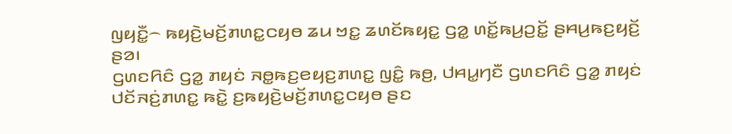ꤜꤟꤢꤪ꤭꤮ ꤒꤟꤢꤧ꤬ꤗꤢꤩ꤬ꤊꤛꤢ꤭ꤍꤟꤥ ꤘꤣ ꤠꤢ꤭ ꤘꤛꤢꤩꤒꤟꤢ꤭ ꤞꤤ꤭ ꤛꤢꤩ꤭ꤒꤣ꤬ꤑꤢꤩ꤭ ꤔꤌꤣ꤬ꤒꤢ꤬ꤟꤢꤩ꤬ ꤔꤤ꤯
ꤞꤛꤢꤖꤢꤨ ꤞꤤ꤭ ꤊꤟꤢꤦ ꤏꤥ꤭ꤒꤢ꤬ꤕꤟꤢ꤬ꤊꤛꤢ꤭ ꤜꤢꤨ꤭ ꤒꤥ꤬, ꤓꤌꤣ꤭ꤚꤢꤪ ꤞꤛꤢꤖꤢꤨ ꤞꤤ꤭ ꤊꤟꤢꤦ ꤓꤢꤩꤏꤢꤦ꤬ꤊꤛꤢ꤭ ꤒꤢꤧ꤭ ꤢ꤬ꤒꤟꤢꤧ꤬ꤗꤢꤩ꤬ꤊꤛꤢ꤭ꤍꤟꤥ ꤔꤢ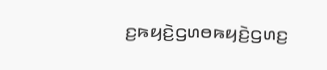ꤢ꤬ꤒꤟꤢꤧ꤬ꤞꤛꤥꤒꤟꤢꤧ꤬ꤞꤛꤢ꤬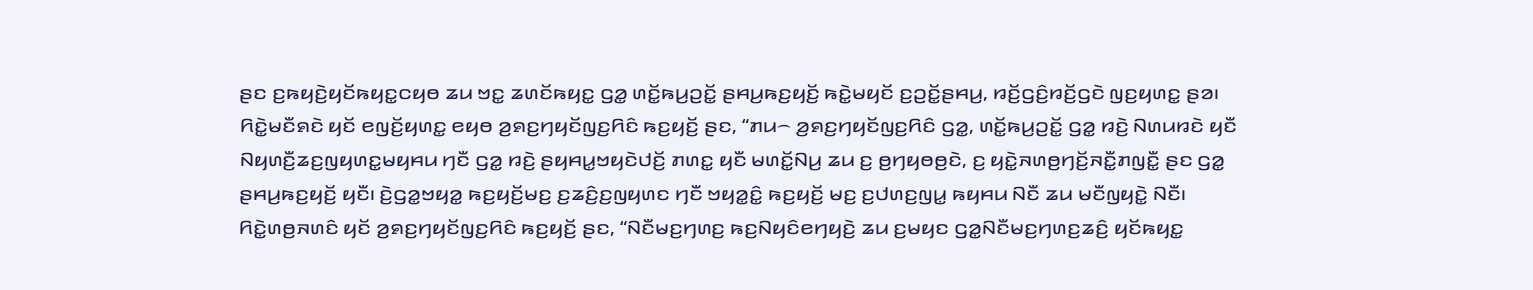ꤔꤢ ꤢ꤬ꤒꤟꤢꤧ꤬ꤟꤢꤩꤒꤟꤢ꤭ꤍꤟꤥ ꤘꤣ ꤠꤢ꤭ ꤘꤛꤢꤩꤒꤟꤢ꤭ ꤞꤤ꤭ ꤛꤢꤩ꤭ꤒꤣ꤬ꤑꤢꤩ꤭ ꤔꤌꤣ꤬ꤒꤢ꤬ꤟꤢꤩ꤬ ꤒꤢꤧ꤭ꤗꤟꤢꤩ ꤢ꤬ꤑꤢꤩ꤭ꤔꤌꤣ꤬, ꤙꤢꤩ꤬ꤞꤢꤨ꤬ꤙꤢꤩ꤬ꤞꤢꤧ ꤜꤢ꤬ꤟꤛꤢ꤭ ꤔꤤ꤯
ꤖꤢꤧ꤭ꤗꤢꤪꤎꤢꤧ ꤟꤢꤩ ꤕꤜꤢꤩ꤬ꤟꤛꤢ꤭ ꤕꤟꤥ ꤤ꤬ꤎꤢ꤬ꤚꤟꤢꤩꤜꤢ꤬ꤖꤢꤨ ꤒꤢ꤬ꤟꤢꤩ꤬ ꤔꤢ, “ꤊꤣ꤮ ꤤ꤬ꤎꤢ꤬ꤚꤟꤢꤩꤜꤢ꤬ꤖꤢꤨ ꤞꤤ꤭, ꤛꤢꤩ꤭ꤒꤣ꤬ꤑꤢꤩ꤭ ꤞꤤ꤭ ꤙꤢꤧ꤬ ꤡꤛꤣꤙꤢꤧ ꤟꤢꤪ ꤡꤟꤛꤢꤪ꤬ꤘꤢ꤬ꤜꤟꤛꤢ꤭ꤗꤟꤌꤣ ꤚꤢꤪ ꤞꤤ꤭ ꤙꤢꤧ꤬ ꤔꤟꤌꤣ꤭ꤠꤟꤢꤧꤓꤢꤩ꤬ ꤊꤛꤢ꤭ ꤟꤢꤪ ꤗꤛꤢꤩ꤭ꤡꤣ꤬ ꤘꤣ ꤢ꤬ ꤥ꤬ꤚꤟꤥꤥ꤬ꤢꤧ, ꤢ꤬ ꤟꤢꤧ꤭ꤏꤛꤥ꤬ꤚꤢꤩ꤬ꤏꤢꤪ꤭ꤊꤜꤢꤪ꤭ ꤔꤢ ꤞꤤ꤭ ꤔꤌꤣ꤬ꤒꤢ꤬ꤟꤢꤩ꤬ ꤟꤢꤪ꤯ ꤢꤧ꤬ꤞꤤ꤭ꤠꤟꤤ꤭ ꤒꤢ꤬ꤟꤢꤩ꤬ꤗꤢ꤬ ꤢ꤬ꤘꤢꤨ꤬ꤢ꤬ꤜꤟꤛꤢ ꤚꤢꤪ ꤠꤟꤤ꤭ꤢꤨ꤭ ꤒꤢ꤬ꤟꤢꤩ꤬ ꤗꤢ꤬ ꤢ꤬ꤓꤛꤢ꤬ꤜꤣ꤭ ꤒꤟꤌꤣ ꤡꤢꤪ ꤘꤣ ꤗꤢꤪꤜꤟꤢꤧ꤭ ꤡꤢꤪ꤯
ꤖꤢꤧ꤭ꤛꤥ꤬ꤏꤛꤢꤨ ꤟꤢꤩ ꤤ꤬ꤎꤢ꤬ꤚꤟꤢꤩꤜꤢ꤬ꤖꤢꤨ ꤒꤢ꤬ꤟꤢꤩ꤬ ꤔꤢ, “ꤡꤢꤪꤗꤢ꤬ꤚꤛꤢ꤬ ꤒꤢ꤬ꤡꤟꤢꤨꤕꤚꤟꤢꤧ꤬ ꤘꤣ ꤢ꤬ꤗꤟꤢ ꤞꤤ꤭ꤡꤢꤪꤗꤢ꤬ꤚꤛꤢ꤬ꤘꤢꤨ꤬ ꤟꤢꤩꤒꤟꤢ꤭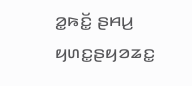ꤤ꤭ꤒꤢꤩ꤭ ꤔꤌꤣ꤬ ꤟꤛꤢ꤭ꤔꤟꤤꤘꤢ꤭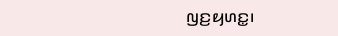ꤜꤢ꤬ꤟꤛꤢ꤭꤯